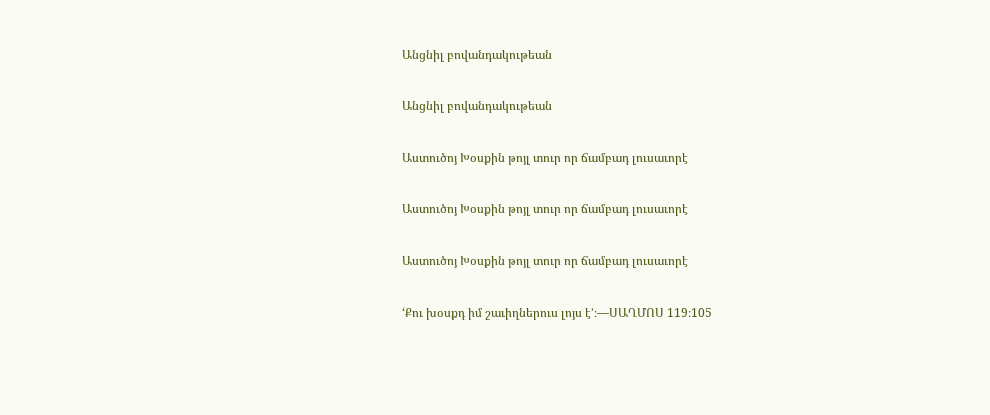Անցնիլ բովանդակութեան

Անցնիլ բովանդակութեան

Աստուծոյ Խօսքին թոյլ տուր որ ճամբադ լուսաւորէ

Աստուծոյ Խօսքին թոյլ տուր որ ճամբադ լուսաւորէ

Աստուծոյ Խօսքին թոյլ տուր որ ճամբադ լուսաւորէ

‘Քու խօսքդ իմ շաւիղներուս լոյս է’։—ՍԱՂՄՈՍ 119։105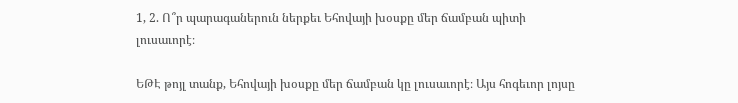1, 2. Ո՞ր պարագաներուն ներքեւ Եհովայի խօսքը մեր ճամբան պիտի լուսաւորէ։

ԵԹԷ թոյլ տանք, Եհովայի խօսքը մեր ճամբան կը լուսաւորէ։ Այս հոգեւոր լոյսը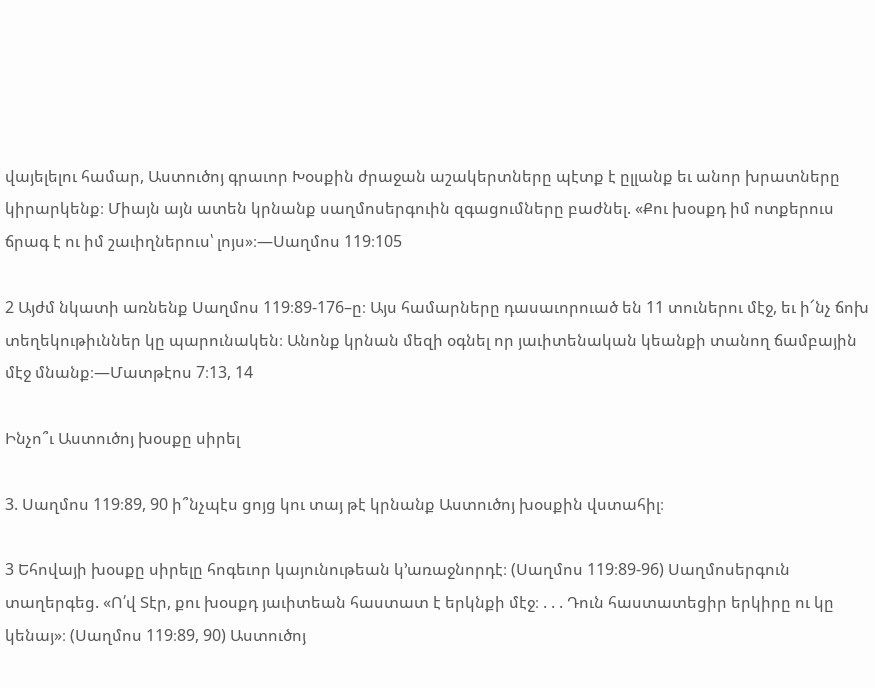վայելելու համար, Աստուծոյ գրաւոր Խօսքին ժրաջան աշակերտները պէտք է ըլլանք եւ անոր խրատները կիրարկենք։ Միայն այն ատեն կրնանք սաղմոսերգուին զգացումները բաժնել. «Քու խօսքդ իմ ոտքերուս ճրագ է ու իմ շաւիղներուս՝ լոյս»։—Սաղմոս 119։105

2 Այժմ նկատի առնենք Սաղմոս 119։89-176–ը։ Այս համարները դասաւորուած են 11 տուներու մէջ, եւ ի՜նչ ճոխ տեղեկութիւններ կը պարունակեն։ Անոնք կրնան մեզի օգնել որ յաւիտենական կեանքի տանող ճամբային մէջ մնանք։—Մատթէոս 7։13, 14

Ինչո՞ւ Աստուծոյ խօսքը սիրել

3. Սաղմոս 119։89, 90 ի՞նչպէս ցոյց կու տայ թէ կրնանք Աստուծոյ խօսքին վստահիլ։

3 Եհովայի խօսքը սիրելը հոգեւոր կայունութեան կ’առաջնորդէ։ (Սաղմոս 119։89-96) Սաղմոսերգուն տաղերգեց. «Ո՛վ Տէր, քու խօսքդ յաւիտեան հաստատ է երկնքի մէջ։ . . . Դուն հաստատեցիր երկիրը ու կը կենայ»։ (Սաղմոս 119։89, 90) Աստուծոյ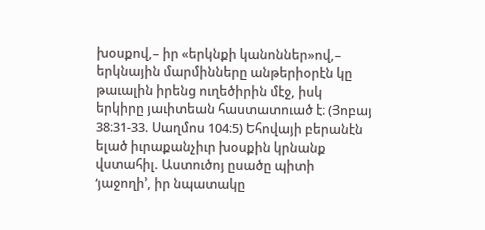խօսքով,– իր «երկնքի կանոններ»ով,– երկնային մարմինները անթերիօրէն կը թաւալին իրենց ուղեծիրին մէջ, իսկ երկիրը յաւիտեան հաստատուած է։ (Յոբայ 38։31-33. Սաղմոս 104։5) Եհովայի բերանէն ելած իւրաքանչիւր խօսքին կրնանք վստահիլ. Աստուծոյ ըսածը պիտի ‘յաջողի’, իր նպատակը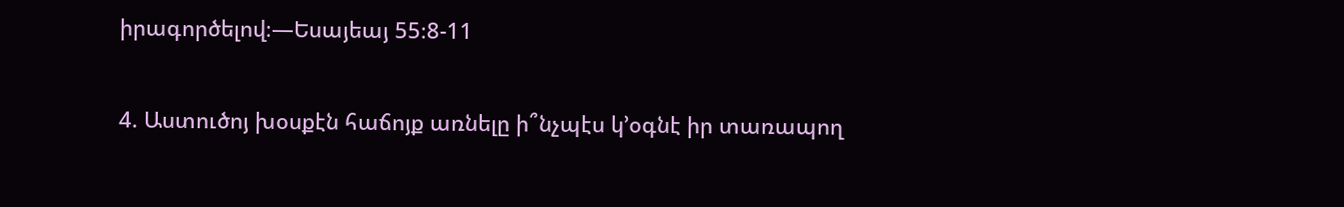իրագործելով։—Եսայեայ 55։8-11

4. Աստուծոյ խօսքէն հաճոյք առնելը ի՞նչպէս կ’օգնէ իր տառապող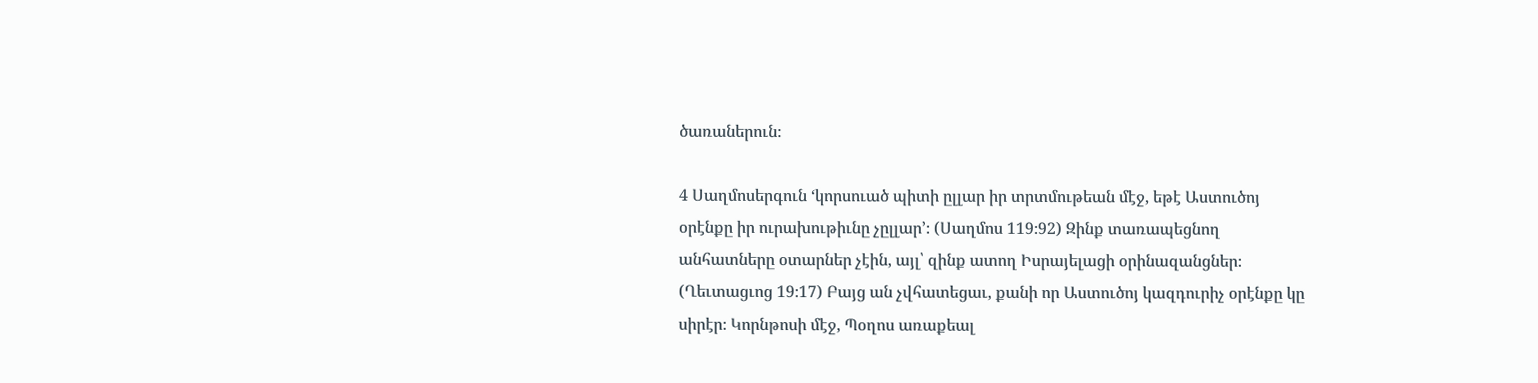ծառաներուն։

4 Սաղմոսերգուն ‘կորսուած պիտի ըլլար իր տրտմութեան մէջ, եթէ Աստուծոյ օրէնքը իր ուրախութիւնը չըլլար’։ (Սաղմոս 119։92) Զինք տառապեցնող անհատները օտարներ չէին, այլ՝ զինք ատող Իսրայելացի օրինազանցներ։ (Ղեւտացւոց 19։17) Բայց ան չվհատեցաւ, քանի որ Աստուծոյ կազդուրիչ օրէնքը կը սիրէր։ Կորնթոսի մէջ, Պօղոս առաքեալ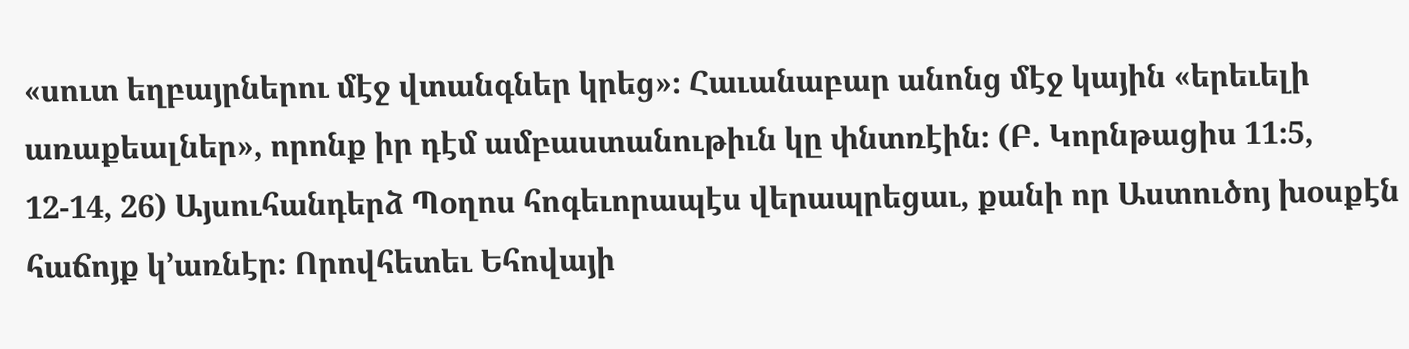«սուտ եղբայրներու մէջ վտանգներ կրեց»։ Հաւանաբար անոնց մէջ կային «երեւելի առաքեալներ», որոնք իր դէմ ամբաստանութիւն կը փնտռէին։ (Բ. Կորնթացիս 11։5, 12-14, 26) Այսուհանդերձ Պօղոս հոգեւորապէս վերապրեցաւ, քանի որ Աստուծոյ խօսքէն հաճոյք կ’առնէր։ Որովհետեւ Եհովայի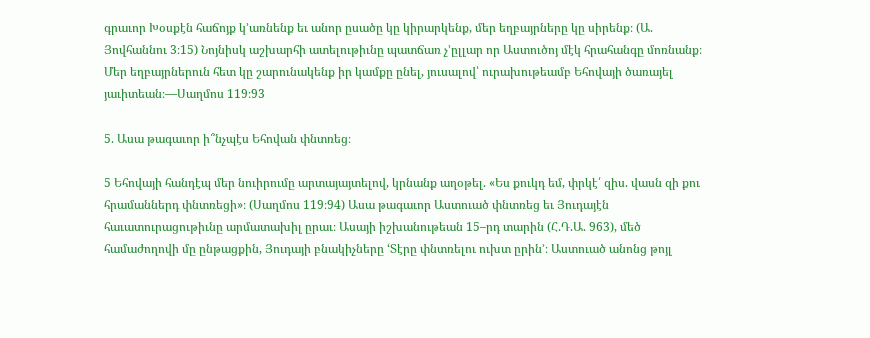գրաւոր Խօսքէն հաճոյք կ’առնենք եւ անոր ըսածը կը կիրարկենք, մեր եղբայրները կը սիրենք։ (Ա. Յովհաննու 3։15) Նոյնիսկ աշխարհի ատելութիւնը պատճառ չ’ըլլար որ Աստուծոյ մէկ հրահանգը մոռնանք։ Մեր եղբայրներուն հետ կը շարունակենք իր կամքը ընել, յուսալով՝ ուրախութեամբ Եհովայի ծառայել յաւիտեան։—Սաղմոս 119։93

5. Ասա թագաւոր ի՞նչպէս Եհովան փնտռեց։

5 Եհովայի հանդէպ մեր նուիրումը արտայայտելով, կրնանք աղօթել. «Ես քուկդ եմ, փրկէ՛ զիս. վասն զի քու հրամաններդ փնտռեցի»։ (Սաղմոս 119։94) Ասա թագաւոր Աստուած փնտռեց եւ Յուդայէն հաւատուրացութիւնը արմատախիլ ըրաւ։ Ասայի իշխանութեան 15–րդ տարին (Հ.Դ.Ա. 963), մեծ համաժողովի մը ընթացքին, Յուդայի բնակիչները ‘Տէրը փնտռելու ուխտ ըրին’։ Աստուած անոնց թոյլ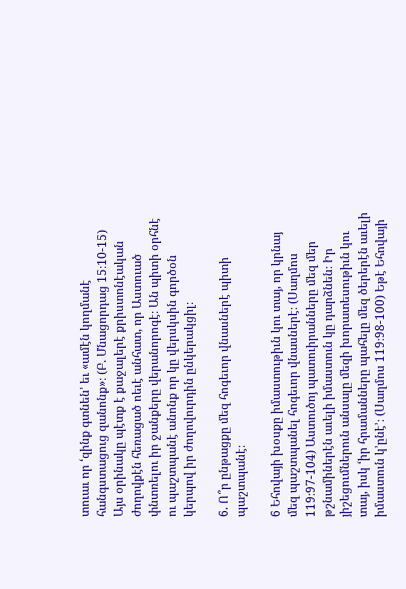տուաւ որ ‘զինք գտնեն’ եւ «ամէն կողմանէ հանգստացուց զանոնք»։ (Բ. Մնացորդաց 15։10-15) Այս օրինակը պէտք է քաջալերէ քրիստոնէական ժողովքէն հեռացած ոեւէ անհատ, որ Աստուած փնտռելու իր ջանքերը վերանորոգէ։ Ան պիտի օրհնէ ու պաշտպանէ անոնք որ կը վերսկսին գործօն կերպով իր ժողովուրդին ընկերակցիլ։

6. Ո՞ր ընթացքը մեզ հոգեւոր վնասներէ պիտի պաշտպանէ։

6 Եհովայի խօսքը իմաստութիւն կու տայ, որ կրնայ մեզ պաշտպանել հոգեւոր վնասներէ։ (Սաղմոս 119։97-104) Աստուծոյ պատուիրանները մեզ մեր թշնամիներէն աւելի իմաստուն կը դարձնեն։ Իր յիշեցումներուն անսալը մեզի խորատեսութիւն կու տայ, իսկ ‘իր հրամանները պահելը մեզ ծերերէն աւելի իմաստուն կ’ընէ’։ (Սաղմոս 119։98-100) Եթէ Եհովայի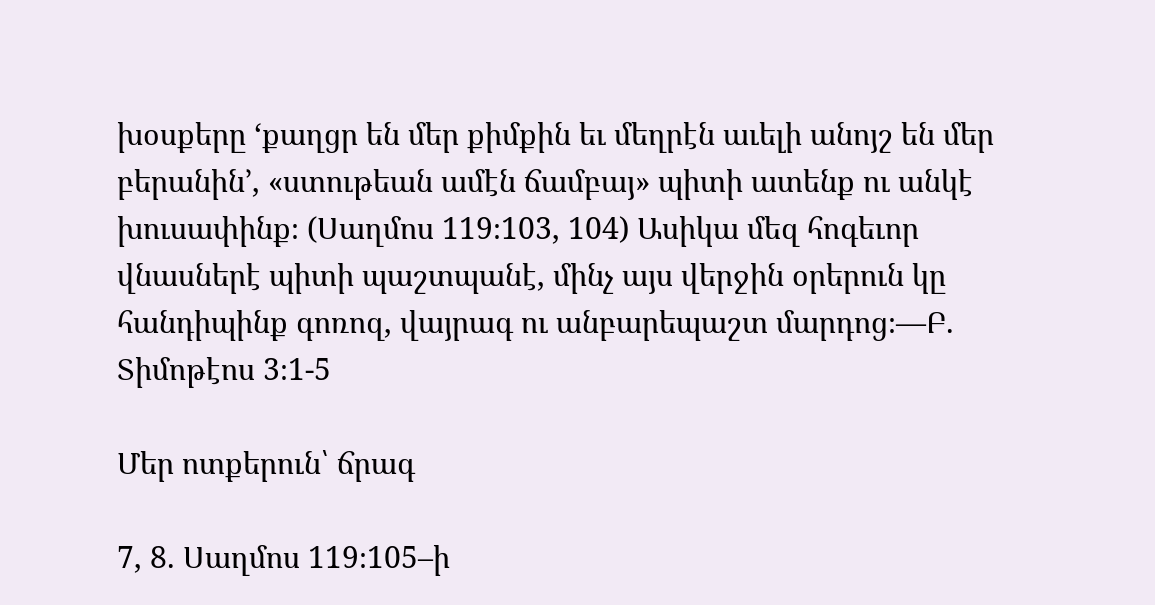խօսքերը ‘քաղցր են մեր քիմքին եւ մեղրէն աւելի անոյշ են մեր բերանին’, «ստութեան ամէն ճամբայ» պիտի ատենք ու անկէ խուսափինք։ (Սաղմոս 119։103, 104) Ասիկա մեզ հոգեւոր վնասներէ պիտի պաշտպանէ, մինչ այս վերջին օրերուն կը հանդիպինք գոռոզ, վայրագ ու անբարեպաշտ մարդոց։—Բ. Տիմոթէոս 3։1-5

Մեր ոտքերուն՝ ճրագ

7, 8. Սաղմոս 119։105–ի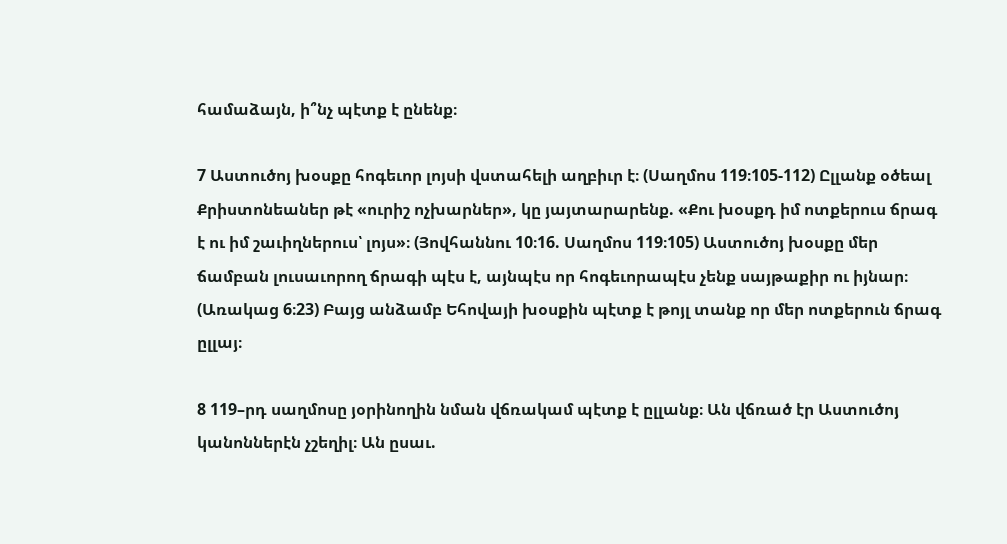համաձայն, ի՞նչ պէտք է ընենք։

7 Աստուծոյ խօսքը հոգեւոր լոյսի վստահելի աղբիւր է։ (Սաղմոս 119։105-112) Ըլլանք օծեալ Քրիստոնեաներ թէ «ուրիշ ոչխարներ», կը յայտարարենք. «Քու խօսքդ իմ ոտքերուս ճրագ է ու իմ շաւիղներուս՝ լոյս»։ (Յովհաննու 10։16. Սաղմոս 119։105) Աստուծոյ խօսքը մեր ճամբան լուսաւորող ճրագի պէս է, այնպէս որ հոգեւորապէս չենք սայթաքիր ու իյնար։ (Առակաց 6։23) Բայց անձամբ Եհովայի խօսքին պէտք է թոյլ տանք որ մեր ոտքերուն ճրագ ըլլայ։

8 119–րդ սաղմոսը յօրինողին նման վճռակամ պէտք է ըլլանք։ Ան վճռած էր Աստուծոյ կանոններէն չշեղիլ։ Ան ըսաւ.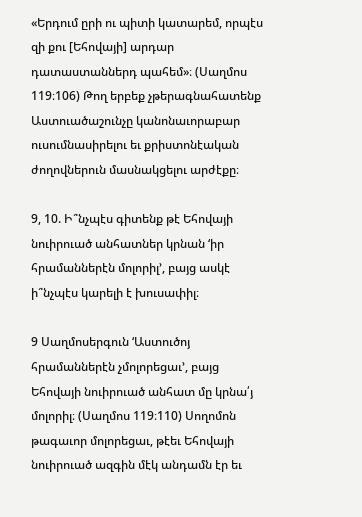«Երդում ըրի ու պիտի կատարեմ, որպէս զի քու [Եհովայի] արդար դատաստաններդ պահեմ»։ (Սաղմոս 119։106) Թող երբեք չթերագնահատենք Աստուածաշունչը կանոնաւորաբար ուսումնասիրելու եւ քրիստոնէական ժողովներուն մասնակցելու արժէքը։

9, 10. Ի՞նչպէս գիտենք թէ Եհովայի նուիրուած անհատներ կրնան ‘իր հրամաններէն մոլորիլ’, բայց ասկէ ի՞նչպէս կարելի է խուսափիլ։

9 Սաղմոսերգուն ‘Աստուծոյ հրամաններէն չմոլորեցաւ’, բայց Եհովայի նուիրուած անհատ մը կրնա՛յ մոլորիլ։ (Սաղմոս 119։110) Սողոմոն թագաւոր մոլորեցաւ, թէեւ Եհովայի նուիրուած ազգին մէկ անդամն էր եւ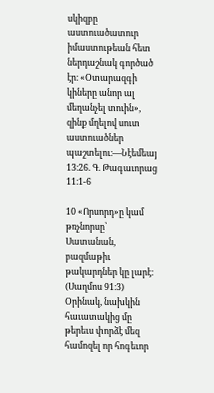սկիզբը աստուածատուր իմաստութեան հետ ներդաշնակ գործած էր։ «Օտարազգի կիները անոր ալ մեղանչել տուին», զինք մղելով սուտ աստուածներ պաշտելու։—Նէեմեայ 13։26. Գ. Թագաւորաց 11։1-6

10 «Որսորդ»ը կամ թռչնորսը՝ Սատանան, բազմաթիւ թակարդներ կը լարէ։ (Սաղմոս 91։3) Օրինակ, նախկին հաւատակից մը թերեւս փորձէ մեզ համոզել որ հոգեւոր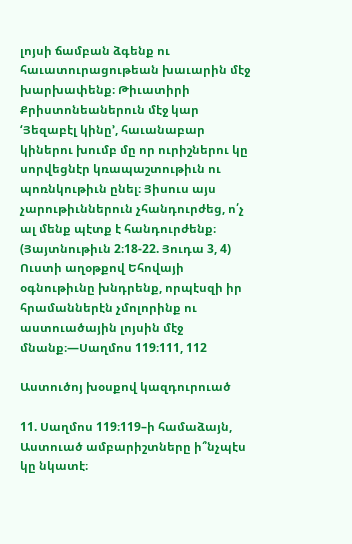լոյսի ճամբան ձգենք ու հաւատուրացութեան խաւարին մէջ խարխափենք։ Թիւատիրի Քրիստոնեաներուն մէջ կար ‘Յեզաբէլ կինը’, հաւանաբար կիներու խումբ մը որ ուրիշներու կը սորվեցնէր կռապաշտութիւն ու պոռնկութիւն ընել։ Յիսուս այս չարութիւններուն չհանդուրժեց, ո՛չ ալ մենք պէտք է հանդուրժենք։ (Յայտնութիւն 2։18-22. Յուդա 3, 4) Ուստի աղօթքով Եհովայի օգնութիւնը խնդրենք, որպէսզի իր հրամաններէն չմոլորինք ու աստուածային լոյսին մէջ մնանք։—Սաղմոս 119։111, 112

Աստուծոյ խօսքով կազդուրուած

11. Սաղմոս 119։119–ի համաձայն, Աստուած ամբարիշտները ի՞նչպէս կը նկատէ։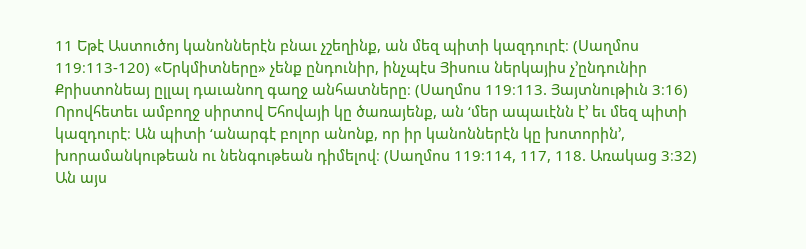11 Եթէ Աստուծոյ կանոններէն բնաւ չշեղինք, ան մեզ պիտի կազդուրէ։ (Սաղմոս 119։113-120) «Երկմիտները» չենք ընդունիր, ինչպէս Յիսուս ներկայիս չ’ընդունիր Քրիստոնեայ ըլլալ դաւանող գաղջ անհատները։ (Սաղմոս 119։113. Յայտնութիւն 3։16) Որովհետեւ ամբողջ սիրտով Եհովայի կը ծառայենք, ան ‘մեր ապաւէնն է’ եւ մեզ պիտի կազդուրէ։ Ան պիտի ‘անարգէ բոլոր անոնք, որ իր կանոններէն կը խոտորին’, խորամանկութեան ու նենգութեան դիմելով։ (Սաղմոս 119։114, 117, 118. Առակաց 3։32) Ան այս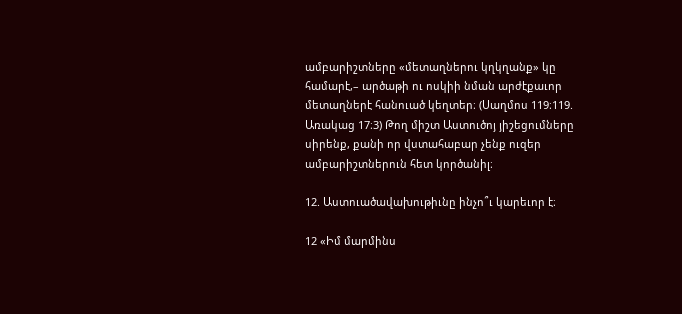ամբարիշտները «մետաղներու կղկղանք» կը համարէ,– արծաթի ու ոսկիի նման արժէքաւոր մետաղներէ հանուած կեղտեր։ (Սաղմոս 119։119. Առակաց 17։3) Թող միշտ Աստուծոյ յիշեցումները սիրենք, քանի որ վստահաբար չենք ուզեր ամբարիշտներուն հետ կործանիլ։

12. Աստուածավախութիւնը ինչո՞ւ կարեւոր է։

12 «Իմ մարմինս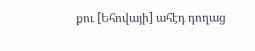քու [Եհովայի] ահէդ դողաց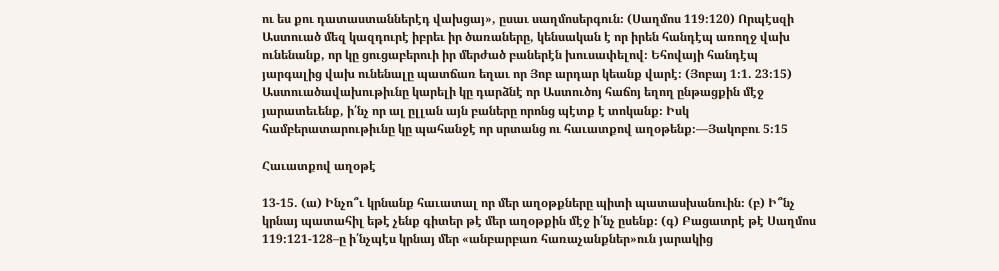ու ես քու դատաստաններէդ վախցայ», ըսաւ սաղմոսերգուն։ (Սաղմոս 119։120) Որպէսզի Աստուած մեզ կազդուրէ իբրեւ իր ծառաները, կենսական է որ իրեն հանդէպ առողջ վախ ունենանք, որ կը ցուցաբերուի իր մերժած բաներէն խուսափելով։ Եհովայի հանդէպ յարգալից վախ ունենալը պատճառ եղաւ որ Յոբ արդար կեանք վարէ։ (Յոբայ 1։1. 23։15) Աստուածավախութիւնը կարելի կը դարձնէ որ Աստուծոյ հաճոյ եղող ընթացքին մէջ յարատեւենք, ի՛նչ որ ալ ըլլան այն բաները որոնց պէտք է տոկանք։ Իսկ համբերատարութիւնը կը պահանջէ որ սրտանց ու հաւատքով աղօթենք։—Յակոբու 5։15

Հաւատքով աղօթէ

13-15. (ա) Ինչո՞ւ կրնանք հաւատալ որ մեր աղօթքները պիտի պատասխանուին։ (բ) Ի՞նչ կրնայ պատահիլ եթէ չենք գիտեր թէ մեր աղօթքին մէջ ի՛նչ ըսենք։ (գ) Բացատրէ թէ Սաղմոս 119։121-128–ը ի՛նչպէս կրնայ մեր «անբարբառ հառաչանքներ»ուն յարակից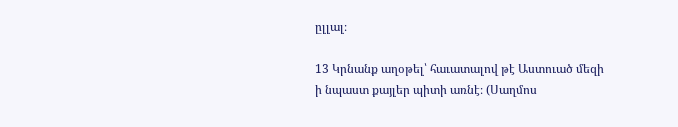ըլլալ։

13 Կրնանք աղօթել՝ հաւատալով թէ Աստուած մեզի ի նպաստ քայլեր պիտի առնէ։ (Սաղմոս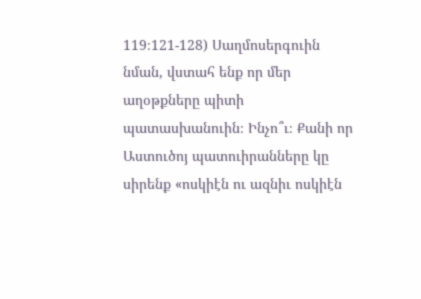119։121-128) Սաղմոսերգուին նման, վստահ ենք որ մեր աղօթքները պիտի պատասխանուին։ Ինչո՞ւ։ Քանի որ Աստուծոյ պատուիրանները կը սիրենք «ոսկիէն ու ազնիւ ոսկիէն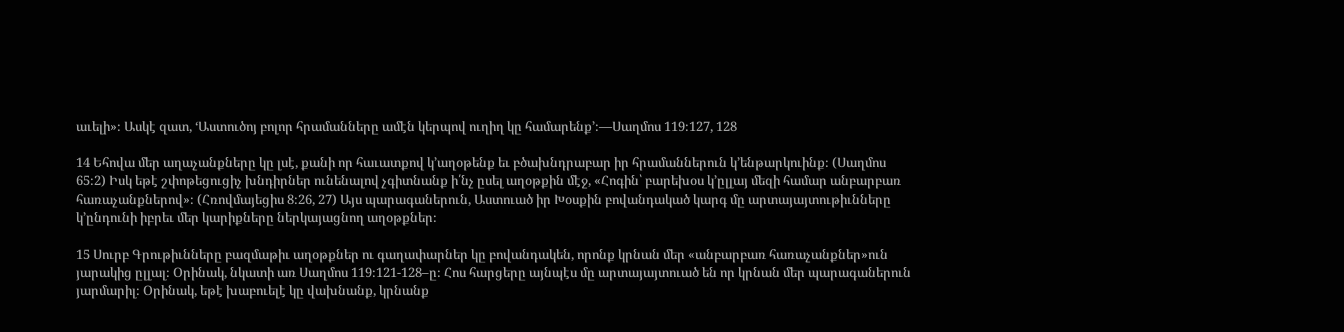աւելի»։ Ասկէ զատ, ‘Աստուծոյ բոլոր հրամանները ամէն կերպով ուղիղ կը համարենք’։—Սաղմոս 119։127, 128

14 Եհովա մեր աղաչանքները կը լսէ, քանի որ հաւատքով կ’աղօթենք եւ բծախնդրաբար իր հրամաններուն կ’ենթարկուինք։ (Սաղմոս 65։2) Իսկ եթէ շփոթեցուցիչ խնդիրներ ունենալով չգիտնանք ի՛նչ ըսել աղօթքին մէջ, «Հոգին՝ բարեխօս կ’ըլլայ մեզի համար անբարբառ հառաչանքներով»։ (Հռովմայեցիս 8։26, 27) Այս պարագաներուն, Աստուած իր Խօսքին բովանդակած կարգ մը արտայայտութիւնները կ’ընդունի իբրեւ մեր կարիքները ներկայացնող աղօթքներ։

15 Սուրբ Գրութիւնները բազմաթիւ աղօթքներ ու գաղափարներ կը բովանդակեն, որոնք կրնան մեր «անբարբառ հառաչանքներ»ուն յարակից ըլլալ։ Օրինակ, նկատի առ Սաղմոս 119։121-128–ը։ Հոս հարցերը այնպէս մը արտայայտուած են որ կրնան մեր պարագաներուն յարմարիլ։ Օրինակ, եթէ խաբուելէ կը վախնանք, կրնանք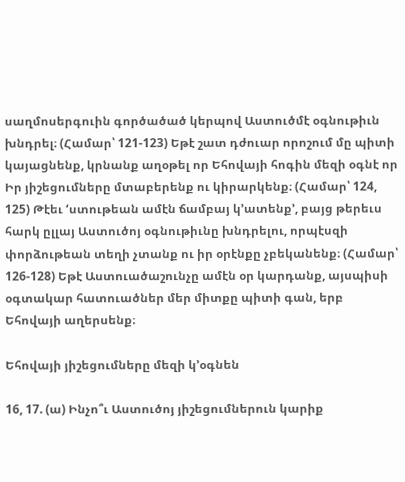սաղմոսերգուին գործածած կերպով Աստուծմէ օգնութիւն խնդրել։ (Համար՝ 121-123) Եթէ շատ դժուար որոշում մը պիտի կայացնենք, կրնանք աղօթել որ Եհովայի հոգին մեզի օգնէ որ Իր յիշեցումները մտաբերենք ու կիրարկենք։ (Համար՝ 124, 125) Թէեւ ‘ստութեան ամէն ճամբայ կ’ատենք’, բայց թերեւս հարկ ըլլայ Աստուծոյ օգնութիւնը խնդրելու, որպէսզի փորձութեան տեղի չտանք ու իր օրէնքը չբեկանենք։ (Համար՝ 126-128) Եթէ Աստուածաշունչը ամէն օր կարդանք, այսպիսի օգտակար հատուածներ մեր միտքը պիտի գան, երբ Եհովայի աղերսենք։

Եհովայի յիշեցումները մեզի կ’օգնեն

16, 17. (ա) Ինչո՞ւ Աստուծոյ յիշեցումներուն կարիք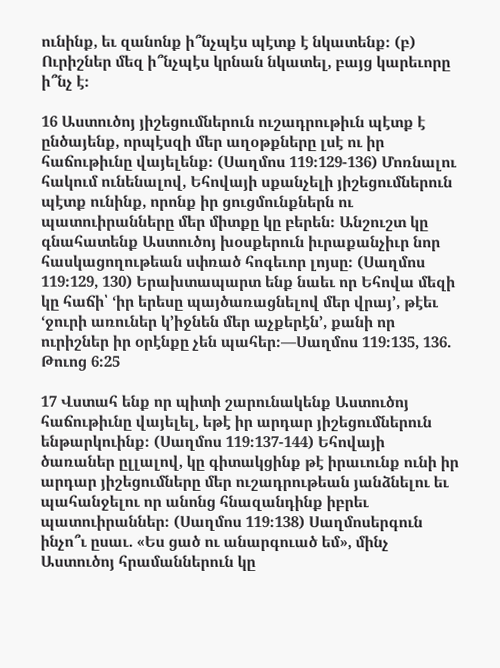ունինք, եւ զանոնք ի՞նչպէս պէտք է նկատենք։ (բ) Ուրիշներ մեզ ի՞նչպէս կրնան նկատել, բայց կարեւորը ի՞նչ է։

16 Աստուծոյ յիշեցումներուն ուշադրութիւն պէտք է ընծայենք, որպէսզի մեր աղօթքները լսէ ու իր հաճութիւնը վայելենք։ (Սաղմոս 119։129-136) Մոռնալու հակում ունենալով, Եհովայի սքանչելի յիշեցումներուն պէտք ունինք, որոնք իր ցուցմունքներն ու պատուիրանները մեր միտքը կը բերեն։ Անշուշտ կը գնահատենք Աստուծոյ խօսքերուն իւրաքանչիւր նոր հասկացողութեան սփռած հոգեւոր լոյսը։ (Սաղմոս 119։129, 130) Երախտապարտ ենք նաեւ որ Եհովա մեզի կը հաճի՝ ‘իր երեսը պայծառացնելով մեր վրայ’, թէեւ ‘ջուրի առուներ կ’իջնեն մեր աչքերէն’, քանի որ ուրիշներ իր օրէնքը չեն պահեր։—Սաղմոս 119։135, 136. Թուոց 6։25

17 Վստահ ենք որ պիտի շարունակենք Աստուծոյ հաճութիւնը վայելել, եթէ իր արդար յիշեցումներուն ենթարկուինք։ (Սաղմոս 119։137-144) Եհովայի ծառաներ ըլլալով, կը գիտակցինք թէ իրաւունք ունի իր արդար յիշեցումները մեր ուշադրութեան յանձնելու եւ պահանջելու որ անոնց հնազանդինք իբրեւ պատուիրաններ։ (Սաղմոս 119։138) Սաղմոսերգուն ինչո՞ւ ըսաւ. «Ես ցած ու անարգուած եմ», մինչ Աստուծոյ հրամաններուն կը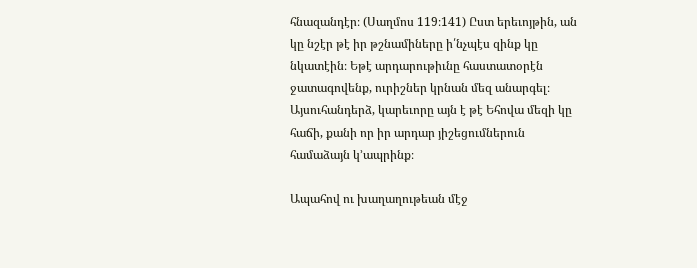հնազանդէր։ (Սաղմոս 119։141) Ըստ երեւոյթին, ան կը նշէր թէ իր թշնամիները ի՛նչպէս զինք կը նկատէին։ Եթէ արդարութիւնը հաստատօրէն ջատագովենք, ուրիշներ կրնան մեզ անարգել։ Այսուհանդերձ, կարեւորը այն է թէ Եհովա մեզի կը հաճի, քանի որ իր արդար յիշեցումներուն համաձայն կ’ապրինք։

Ապահով ու խաղաղութեան մէջ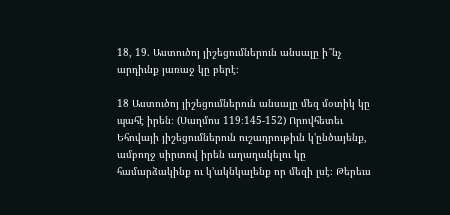18, 19. Աստուծոյ յիշեցումներուն անսալը ի՞նչ արդիւնք յառաջ կը բերէ։

18 Աստուծոյ յիշեցումներուն անսալը մեզ մօտիկ կը պահէ իրեն։ (Սաղմոս 119։145-152) Որովհետեւ Եհովայի յիշեցումներուն ուշադրութիւն կ’ընծայենք, ամբողջ սիրտով իրեն աղաղակելու կը համարձակինք ու կ’ակնկալենք որ մեզի լսէ։ Թերեւս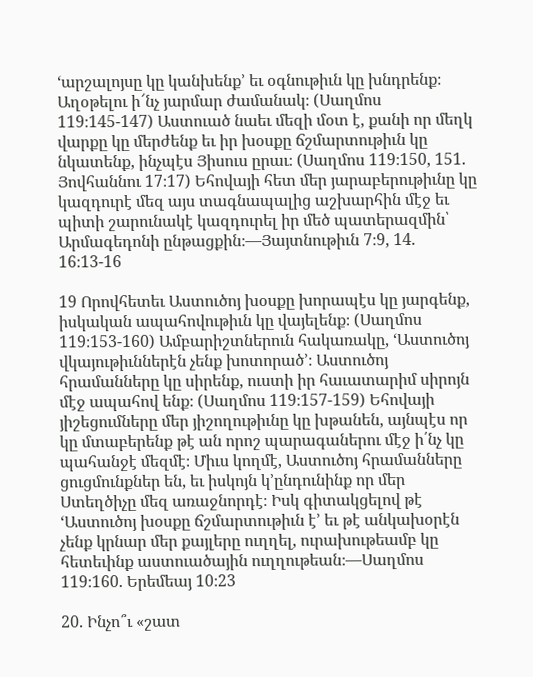‘արշալոյսը կը կանխենք’ եւ օգնութիւն կը խնդրենք։ Աղօթելու ի՜նչ յարմար ժամանակ։ (Սաղմոս 119։145-147) Աստուած նաեւ մեզի մօտ է, քանի որ մեղկ վարքը կը մերժենք եւ իր խօսքը ճշմարտութիւն կը նկատենք, ինչպէս Յիսուս ըրաւ։ (Սաղմոս 119։150, 151. Յովհաննու 17։17) Եհովայի հետ մեր յարաբերութիւնը կը կազդուրէ մեզ այս տագնապալից աշխարհին մէջ եւ պիտի շարունակէ կազդուրել իր մեծ պատերազմին՝ Արմագեդոնի ընթացքին։—Յայտնութիւն 7։9, 14. 16։13-16

19 Որովհետեւ Աստուծոյ խօսքը խորապէս կը յարգենք, իսկական ապահովութիւն կը վայելենք։ (Սաղմոս 119։153-160) Ամբարիշտներուն հակառակը, ‘Աստուծոյ վկայութիւններէն չենք խոտորած’։ Աստուծոյ հրամանները կը սիրենք, ուստի իր հաւատարիմ սիրոյն մէջ ապահով ենք։ (Սաղմոս 119։157-159) Եհովայի յիշեցումները մեր յիշողութիւնը կը խթանեն, այնպէս որ կը մտաբերենք թէ ան որոշ պարագաներու մէջ ի՛նչ կը պահանջէ մեզմէ։ Միւս կողմէ, Աստուծոյ հրամանները ցուցմունքներ են, եւ իսկոյն կ’ընդունինք որ մեր Ստեղծիչը մեզ առաջնորդէ։ Իսկ գիտակցելով թէ ‘Աստուծոյ խօսքը ճշմարտութիւն է’ եւ թէ անկախօրէն չենք կրնար մեր քայլերը ուղղել, ուրախութեամբ կը հետեւինք աստուածային ուղղութեան։—Սաղմոս 119։160. Երեմեայ 10։23

20. Ինչո՞ւ «շատ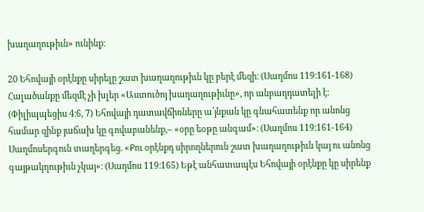խաղաղութիւն» ունինք։

20 Եհովայի օրէնքը սիրելը շատ խաղաղութիւն կը բերէ մեզի։ (Սաղմոս 119։161-168) Հալածանքը մեզմէ չի խլեր «Աստուծոյ խաղաղութիւնը», որ անբաղդատելի է։ (Փիլիպպեցիս 4։6, 7) Եհովայի դատավճիռները ա՛յնքան կը գնահատենք որ անոնց համար զինք յաճախ կը գովաբանենք,– «օրը եօթը անգամ»։ (Սաղմոս 119։161-164) Սաղմոսերգուն տաղերգեց. «Քու օրէնքդ սիրողներուն շատ խաղաղութիւն կայ ու անոնց գայթակղութիւն չկայ»։ (Սաղմոս 119։165) Եթէ անհատապէս Եհովայի օրէնքը կը սիրենք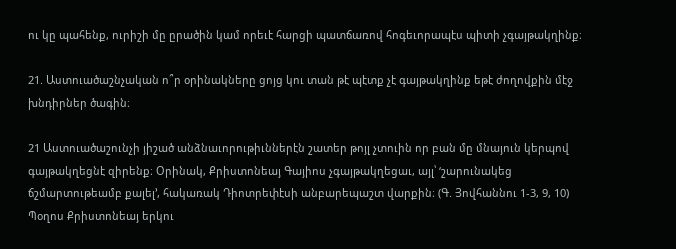ու կը պահենք, ուրիշի մը ըրածին կամ որեւէ հարցի պատճառով հոգեւորապէս պիտի չգայթակղինք։

21. Աստուածաշնչական ո՞ր օրինակները ցոյց կու տան թէ պէտք չէ գայթակղինք եթէ ժողովքին մէջ խնդիրներ ծագին։

21 Աստուածաշունչի յիշած անձնաւորութիւններէն շատեր թոյլ չտուին որ բան մը մնայուն կերպով գայթակղեցնէ զիրենք։ Օրինակ, Քրիստոնեայ Գայիոս չգայթակղեցաւ, այլ՝ ‘շարունակեց ճշմարտութեամբ քալել’, հակառակ Դիոտրեփէսի անբարեպաշտ վարքին։ (Գ. Յովհաննու 1-3, 9, 10) Պօղոս Քրիստոնեայ երկու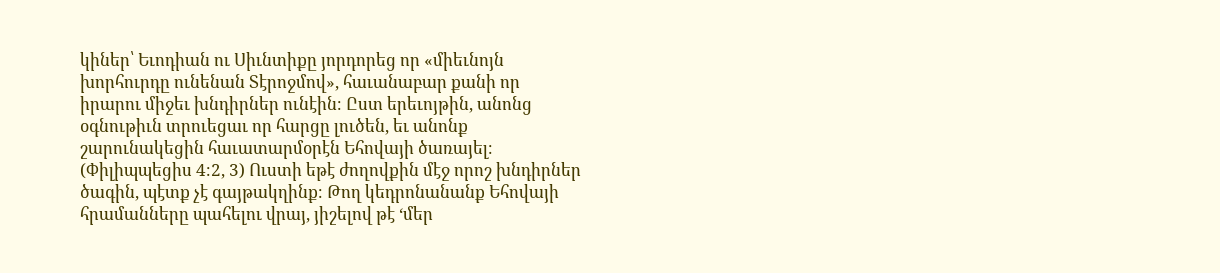կիներ՝ Եւոդիան ու Սիւնտիքը յորդորեց որ «միեւնոյն խորհուրդը ունենան Տէրոջմով», հաւանաբար քանի որ իրարու միջեւ խնդիրներ ունէին։ Ըստ երեւոյթին, անոնց օգնութիւն տրուեցաւ որ հարցը լուծեն, եւ անոնք շարունակեցին հաւատարմօրէն Եհովայի ծառայել։ (Փիլիպպեցիս 4։2, 3) Ուստի եթէ ժողովքին մէջ որոշ խնդիրներ ծագին, պէտք չէ գայթակղինք։ Թող կեդրոնանանք Եհովայի հրամանները պահելու վրայ, յիշելով թէ ‘մեր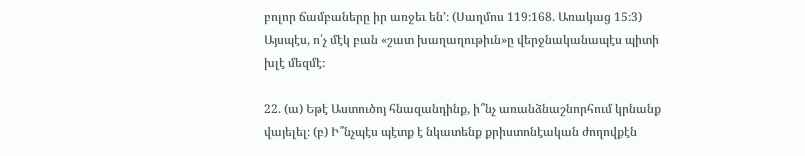բոլոր ճամբաները իր առջեւ են’։ (Սաղմոս 119։168. Առակաց 15։3) Այսպէս, ո՛չ մէկ բան «շատ խաղաղութիւն»ը վերջնականապէս պիտի խլէ մեզմէ։

22. (ա) Եթէ Աստուծոյ հնազանդինք, ի՞նչ առանձնաշնորհում կրնանք վայելել։ (բ) Ի՞նչպէս պէտք է նկատենք քրիստոնէական ժողովքէն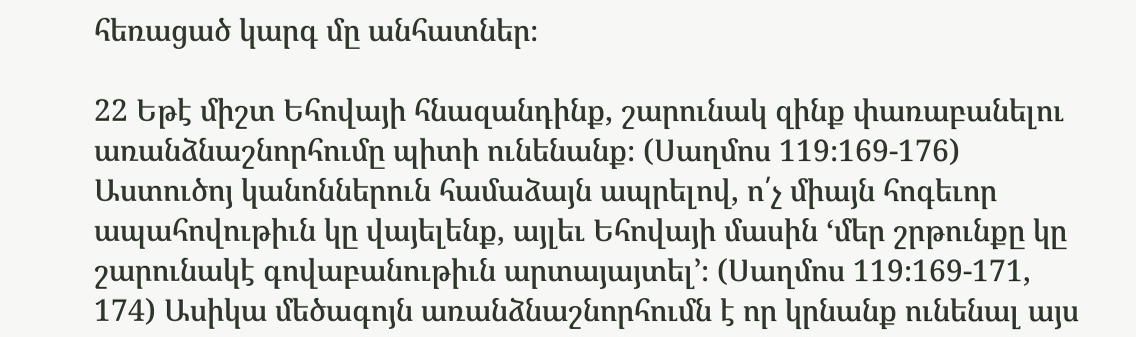հեռացած կարգ մը անհատներ։

22 Եթէ միշտ Եհովայի հնազանդինք, շարունակ զինք փառաբանելու առանձնաշնորհումը պիտի ունենանք։ (Սաղմոս 119։169-176) Աստուծոյ կանոններուն համաձայն ապրելով, ո՛չ միայն հոգեւոր ապահովութիւն կը վայելենք, այլեւ Եհովայի մասին ‘մեր շրթունքը կը շարունակէ գովաբանութիւն արտայայտել’։ (Սաղմոս 119։169-171, 174) Ասիկա մեծագոյն առանձնաշնորհումն է որ կրնանք ունենալ այս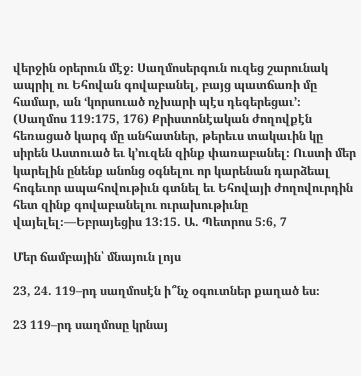վերջին օրերուն մէջ։ Սաղմոսերգուն ուզեց շարունակ ապրիլ ու Եհովան գովաբանել, բայց պատճառի մը համար, ան ‘կորսուած ոչխարի պէս դեգերեցաւ’։ (Սաղմոս 119։175, 176) Քրիստոնէական ժողովքէն հեռացած կարգ մը անհատներ, թերեւս տակաւին կը սիրեն Աստուած եւ կ’ուզեն զինք փառաբանել։ Ուստի մեր կարելին ընենք անոնց օգնելու որ կարենան դարձեալ հոգեւոր ապահովութիւն գտնել եւ Եհովայի ժողովուրդին հետ զինք գովաբանելու ուրախութիւնը վայելել։—Եբրայեցիս 13։15. Ա. Պետրոս 5։6, 7

Մեր ճամբային՝ մնայուն լոյս

23, 24. 119–րդ սաղմոսէն ի՞նչ օգուտներ քաղած ես։

23 119–րդ սաղմոսը կրնայ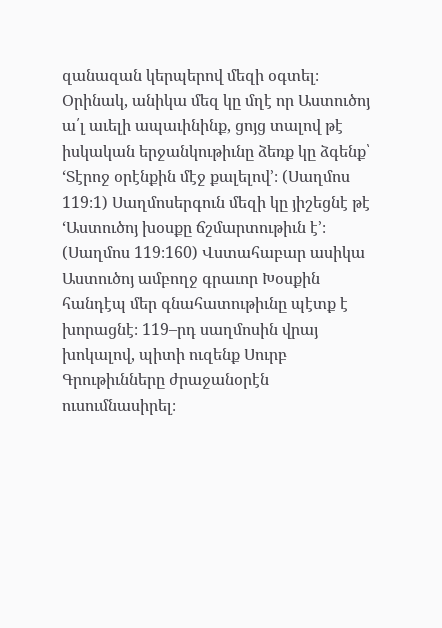զանազան կերպերով մեզի օգտել։ Օրինակ, անիկա մեզ կը մղէ որ Աստուծոյ ա՛լ աւելի ապաւինինք, ցոյց տալով թէ իսկական երջանկութիւնը ձեռք կը ձգենք՝ ‘Տէրոջ օրէնքին մէջ քալելով’։ (Սաղմոս 119։1) Սաղմոսերգուն մեզի կը յիշեցնէ թէ ‘Աստուծոյ խօսքը ճշմարտութիւն է’։ (Սաղմոս 119։160) Վստահաբար ասիկա Աստուծոյ ամբողջ գրաւոր Խօսքին հանդէպ մեր գնահատութիւնը պէտք է խորացնէ։ 119–րդ սաղմոսին վրայ խոկալով, պիտի ուզենք Սուրբ Գրութիւնները ժրաջանօրէն ուսումնասիրել։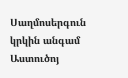Սաղմոսերգուն կրկին անգամ Աստուծոյ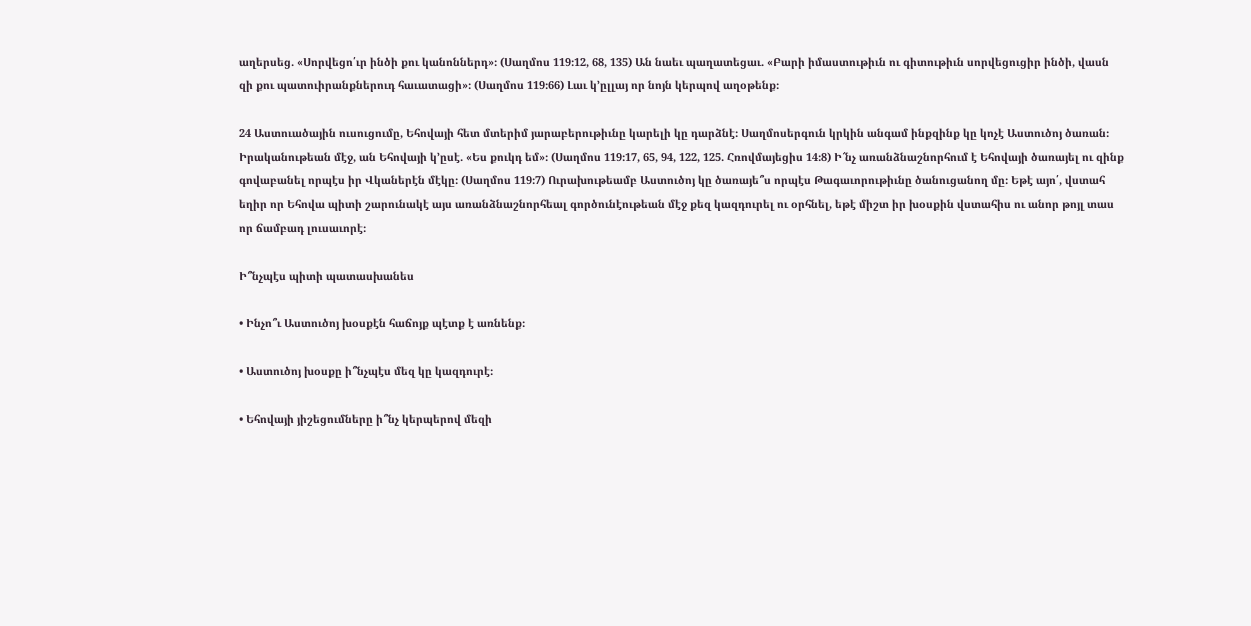աղերսեց. «Սորվեցո՛ւր ինծի քու կանոններդ»։ (Սաղմոս 119։12, 68, 135) Ան նաեւ պաղատեցաւ. «Բարի իմաստութիւն ու գիտութիւն սորվեցուցիր ինծի, վասն զի քու պատուիրանքներուդ հաւատացի»։ (Սաղմոս 119։66) Լաւ կ’ըլլայ որ նոյն կերպով աղօթենք։

24 Աստուածային ուսուցումը, Եհովայի հետ մտերիմ յարաբերութիւնը կարելի կը դարձնէ։ Սաղմոսերգուն կրկին անգամ ինքզինք կը կոչէ Աստուծոյ ծառան։ Իրականութեան մէջ, ան Եհովայի կ’ըսէ. «Ես քուկդ եմ»։ (Սաղմոս 119։17, 65, 94, 122, 125. Հռովմայեցիս 14։8) Ի՜նչ առանձնաշնորհում է Եհովայի ծառայել ու զինք գովաբանել որպէս իր Վկաներէն մէկը։ (Սաղմոս 119։7) Ուրախութեամբ Աստուծոյ կը ծառայե՞ս որպէս Թագաւորութիւնը ծանուցանող մը։ Եթէ այո՛, վստահ եղիր որ Եհովա պիտի շարունակէ այս առանձնաշնորհեալ գործունէութեան մէջ քեզ կազդուրել ու օրհնել, եթէ միշտ իր խօսքին վստահիս ու անոր թոյլ տաս որ ճամբադ լուսաւորէ։

Ի՞նչպէս պիտի պատասխանես

• Ինչո՞ւ Աստուծոյ խօսքէն հաճոյք պէտք է առնենք։

• Աստուծոյ խօսքը ի՞նչպէս մեզ կը կազդուրէ։

• Եհովայի յիշեցումները ի՞նչ կերպերով մեզի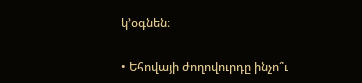կ’օգնեն։

• Եհովայի ժողովուրդը ինչո՞ւ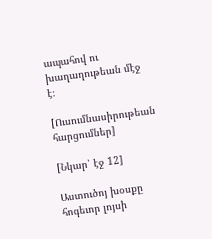ապահով ու խաղաղութեան մէջ է։

[Ուսումնասիրութեան հարցումներ]

[Նկար՝ էջ 12]

Աստուծոյ խօսքը հոգեւոր լոյսի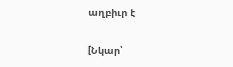աղբիւր է

[Նկար՝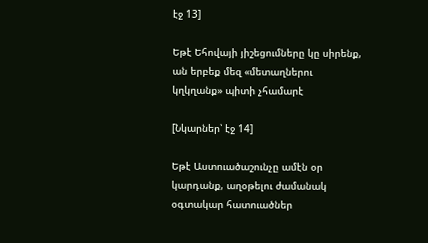էջ 13]

Եթէ Եհովայի յիշեցումները կը սիրենք, ան երբեք մեզ «մետաղներու կղկղանք» պիտի չհամարէ

[Նկարներ՝ էջ 14]

Եթէ Աստուածաշունչը ամէն օր կարդանք, աղօթելու ժամանակ օգտակար հատուածներ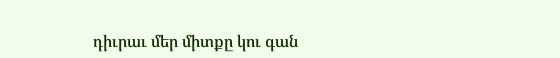դիւրաւ մեր միտքը կու գան